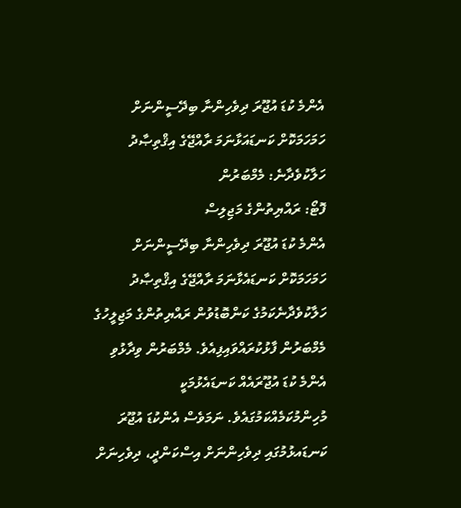އެންމެ ކުޑަ އުޖޫރަ ދިވެހިންނާ ބިދޭސީންނަށް ހަމަހަމަކޮށް ކަނޑައަޅާނަމަ ރާއްޖޭގެ އިޤްތިޞާދު ހަލާކުވެދާނެ: މެމްބަރުން
ފޮޓޯ: ރައްޔިތުންގެ މަޖިލިސް
އެންމެ ކުޑަ އުޖޫރަ ދިވެހިންނާ ބިދޭސީންނަށް ހަމަހަމަކޮށް ކަނޑައެޅާނަމަ ރާއްޖޭގެ އިޤްތިޞާދު ހަލާކުވެދާނެކަމުގެ ކަންބޮޑުވުން ރައްޔިތުންގެ މަޖިލީހުގެ މެމްބަރުން ފާޅުކުރައްވައިފިއެވެ. މެމްބަރުން ވިދާޅުވި އެންމެ ކުޑަ އުޖޫރައެއް ކަނޑައެޅުމަކީ މުހިންމުކަމެއްކަމުގައެވެ. ނަމަވެސް އެންކުޑަ އުޖޫރަ ކަނޑައޅުމުގައި ދިވެހިންނަށް އިސްކަންދީ، ދިވެހިނަށް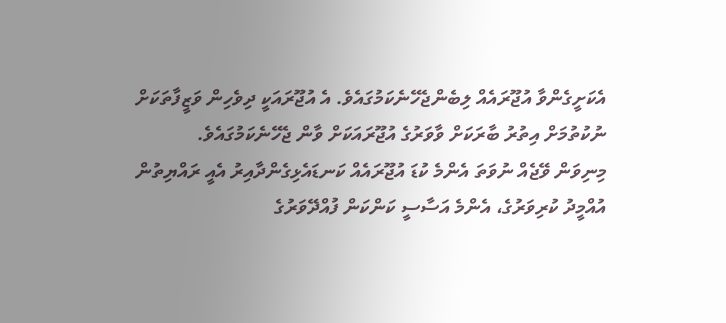އެކަށީގެންވާ އުޖޫރައެއް ލިބެންޖެހޭނެކަމުގައެވެ. އެ އުޖޫރައަކީ ދިވެހިން ވަޒީފާތަކަށް ނުކުތުމަށް އިތުރު ބާރަކަށް ވާވަރުގެ އުޖޫރައަކަށް ވާން ޖެހޭނެކަމުގައެވެ.
މިނިވަން ވޭޖެއް ނުވަތަ އެންމެ ކުޑަ އުޖޫރައެއް ކަނޑައެޅިގެންދާއިރު އެއީ ރައްޔިތުން އުއްމީދު ކުރިވަރުގެ، އެންމެ އަސާސީ ކަންކަން ފުއްދޭވަރުގެ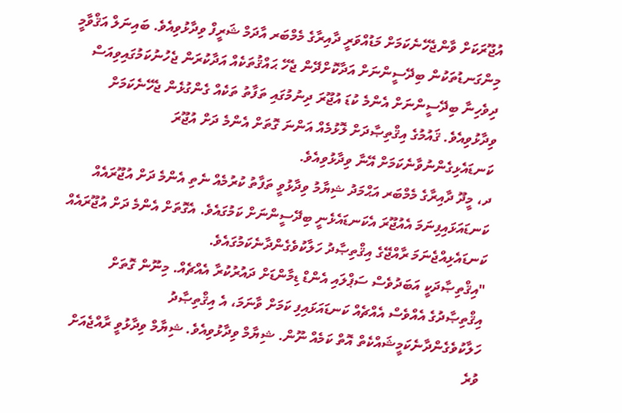އުޖޫރަކަށް ވާންޖެހޭނެކަމަށް މަޑުއްވަރީ ދާއިރާގެ މެމްބަރ އާދަމް ޝަރީފް ވިދާޅުވިއެވެ. ބައިނަލް އަޤްވާމީ މިންގަނޑުތަކުން ބިދޭސީންނަށް އަދާކޮށްދޭން ޖެހޭ ޙައްޤުތަކެއް އަދާކުރަން ޖެހުނުކަމުގައިވިއަސް ދިވެހިނާ ބިދޭސީންނަށް އެންމެ ކުޑަ އުޖޫރަ ދިނުމުގައި ތަފާތު ތަކެއް ގެންގުޅެން ޖެހޭނެކަމަށް ވިދާޅުވިއެވެ. ޤައުމުގެ އިޤްތިޞާދަށް ލޮޅުމެއް އަންނަ ގޮތަށް އެންމެ ދަށް އުޖޫރަ ކަނޑައެޅިގެންނުވާނެކަމަށް އޭނާ ވިދާޅުވިއެވެ.
ދ، މީދޫ ދާއިރާގެ މެމްބަރ އަޙްމަދު ޝިޔާމު ވިދާޅުވީ ތަފާތު ކުރުމެއް ނެތި އެންމެ ދަށް އުޖޫރައެއް ކަނޑައަޅައިފިނަމަ އެއުޖޫރަ އެކަނޑައެޅެނީ ބިދޭސީންނަށް ކަމުގައެވެ. އެގޮތަށް އެންމެ ދަށް އުޖޫރައެއް ކަނޑައެޅިއްޖެނަމަ ރާއްޖޭގެ އިޤްތިޞާދު ހަލާކުވެގެންދާނެކަމުގައެވެ.
"އިޤްތިޞާދަކީ އަބަދުވެސް ސަޕްލައި އެންޑް ޑިމާންޑަށް ދައުރުކުރާ އެއްޗެއް. މިނޫން ގޮތަށް އިޤްތިޞާދުގެ އެއްވެސް އެއްޗެއް ކަނޑައަޅައިފި ކަމަށް ވާނަމަ، އެ އިޤްތިޞާދު ހަލާކުވެގެންދާނެކަމީޝައްކެތް އޮތް ކަމެއް ނޫން. ޝިޔާމް ވިދާޅުވިއެވެ. ޝިޔާމް ވިދާޅުވީ ރާއްޖެއަށް ވުރެ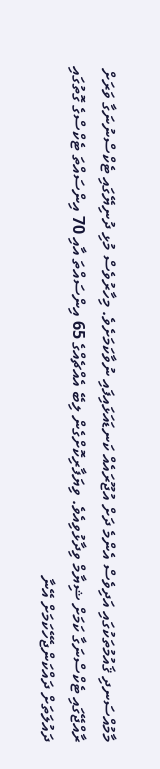މާމުއްސަނދި ޤައުމުތަކުގައި އަދިވެސް އެންމެ ދަށް އުޖޫރައެއް ކަނޑައަޅައިފައި ނުވާކަމަށެވެ. މިހާރުވެސް މުޅި ދުނިޔޭގައި ޓެކްސްނުނަގާ ވަރަށް ރާއްޖޭގައި ޓެކްސްނަގާ ކަމަށް ޝިޔާމް ވިދާޅުވިއެވެ. ވިޔަފާރިކޮށްގެން ލިބޭ އެއްޗެއްގެ 65 އިންސައްތަ އާއި 70 އިންސައްތަ ޓެކްސްގެ ގޮތުގައި ދައުލަތަށް ދައްކަންޖެހޭކަމަށް އޭނާ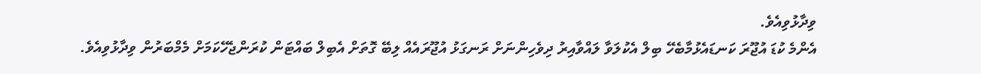ވިދާޅުވިއެވެ.
އެންމެ ކުޑަ އުޖޫރަ ކަނޑައެޅުމާބެހޭ ބިލް އެކުލަވާ ލައްވާއިރު ދިވެހިންނަށް ރަނގަޅު އުޖޫރައެއް ލިބޭ ގޮތަށް އެބިލް ބައްޓަން ކުރަންޖެހޭކަމަށް މެމްބަރުން ވިދާޅުވިއެވެ.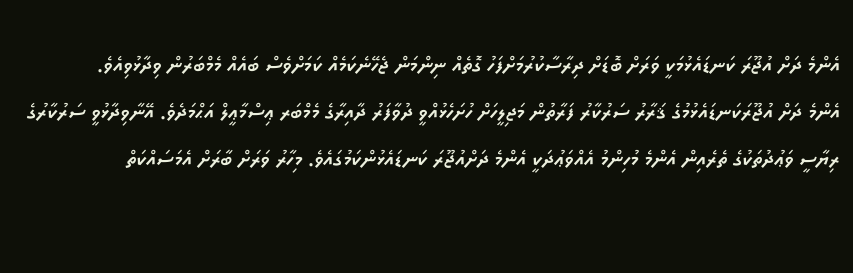އެންމެ ދަށް އުޖޫރަ ކަނޑައެޅުމަކީ ވަރަށް ބޮޑަށް ދިރާސާކުރުމަށްފަހު ގޮތެއް ނިންމަން ޖެހޭނެކަމެއް ކަމަށްވެސް ބައެއް މެމްބަރުން ވިދާޅުވިއެވެ.
އެންމެ ދަށް އުޖޫރަކަނޑައެޅުމުގެ ޤަރާރު ސަރުކާރު ފަރާތުން މަޖިލީހަށް ހުށަހެޅުއްވީ ދުވާފަރު ދާއިރާގެ މެމްބަރ ޢިސްމާޢީލް އަޙްމަދެވެ. އޭނާވިދާޅުވީ ސަރުކާރުގެ ރިޔާސީ ވަޢުދުތަކުގެ ތެރެއިން އެންމެ މުހިންމު އެއްވަޢުދަކީ އެންމެ ދަށްއުޖޫރަ ކަނޑައެޅުންކަމުގައެވެ. މިހާރު ވަރަށް ބާރަށް އެމަސައްކަތް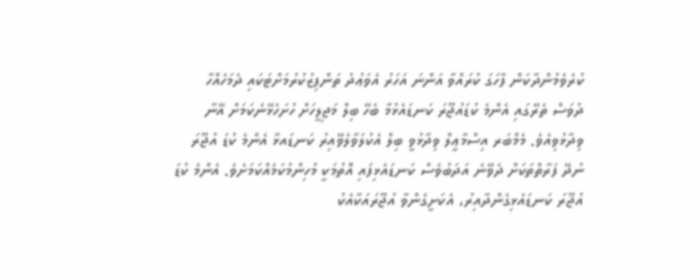ކުރެވެމުންދާކަން ފާހަގަ ކުރައްވާ އަންނަ އަހަރު އެވަޢުދު ތަންފިޒުކުރުމަށްޓަކައި ދެމަހެއްހާ ދުވަސް ތެރޭގައި އެންމެ ކުޑައުޖޫރަ ކަނޑައެޅުމާ ބެހޭ ބިލް މަޖިލީހަށް ހުށަހެޅޭނެކަމަށް އޭނާ ވިދާޅުވިއެވެ. މެމްބަރ އިސްމާޢީލް ވިދާޅުވީ ބިލް އެކުލަވާލެވޭއިރު ކަނޑައޅާ އެންމެ ކުޑަ އުޖޫރަ ނުދޭ ފަރާތްތަކަށް ދެވޭނެ އަދަބުވެސް ކަނޑައެޅިފައި އޮތުމަކީ މުހިންމުކަމެއްކަމަށެވެ. އެންމެ ކުޑަ އުޖޫރަ ކަނޑައެޅިގެންދާއިރު، އެކަށީގެންވާ އުޖޫރައަކާއެކު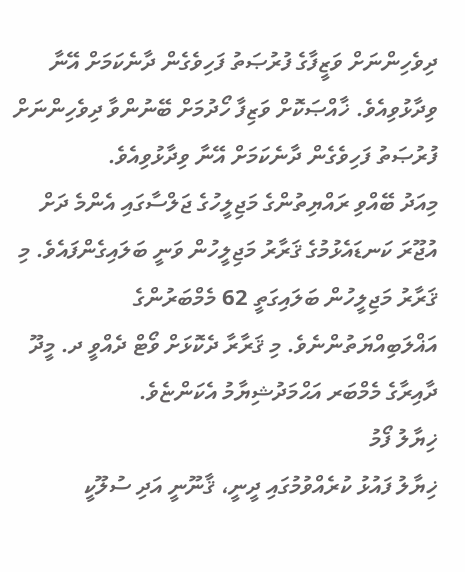ދިވެހިންނަށް ވަޒީފާގެ ފުރުޞަތު ފަހިވެގެން ދާނެކަމަށް އޭނާ ވިދާޅުވިއެވެ. ޚާއްޞަކޮށް ވަޒިފާ ހޯދުމަށް ބޭނުންވާ ދިވެހިންނަށް ފުރުޞަތު ފަހިވެގެން ދާނެކަމަށް އޭނާ ވިދާޅުވިއެވެ.
މިއަދު ބޭއްވި ރައްޔިތުންގެ މަޖިލީހުގެ ޖަލްސާގައި އެންމެ ދަށް އުޖޫރަ ކަނޑައެޅުމުގެ ޤަރާރު މަޖިލީހުން ވަނީ ބަލައިގެންފައެވެ. މި ޤަރާރު މަޖިލީހުން ބަލައިގަތީ 62 މެމްބަރުންގެ އަޣްލަބިއްޔަތުންނެވެ. މި ޤަރާރާ ދެކޮޅަށް ވޯޓް ދެއްވީ ދ. މީދޫ ދާއިރާގެ މެމްބަރ އަޙްމަދުޝިޔާމު އެކަންޏެވެ.
ޚިޔާލު ފޯމު
ޚިޔާލު ފައުޅު ކުރެއްވުމުގައި ދީނީ، ޤާނޫނީ އަދި ސުލޫކީ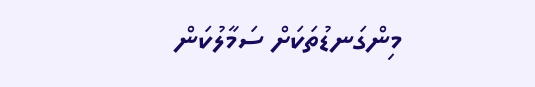މިންގަނޑުތަކަށް ސަމާލުކަން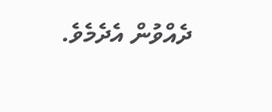ދެއްވުން އެދެމެވެ.